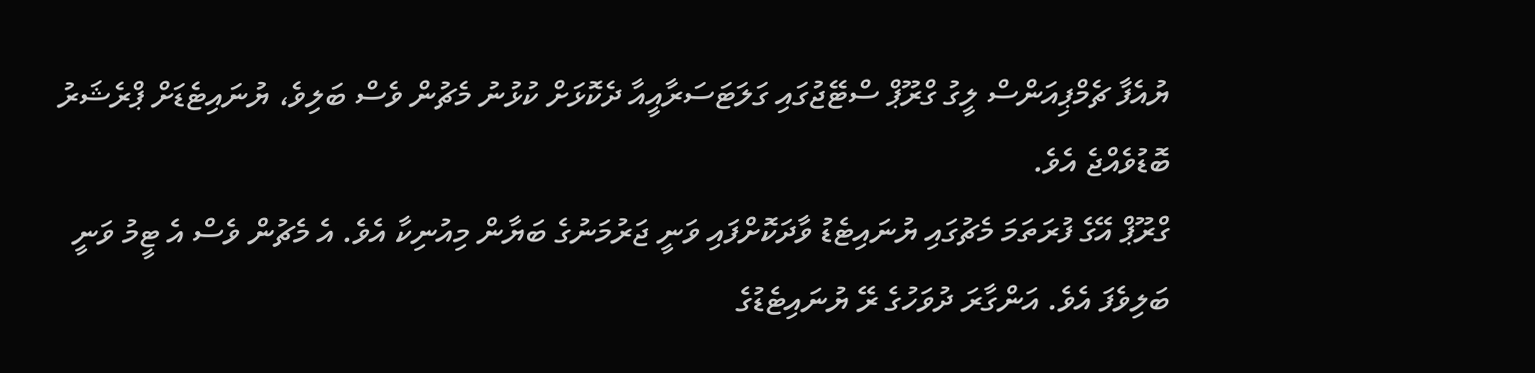ޔުއެފާ ޗެމްޕިއަންސް ލީގު ގްރޫޕް ސްޓޭޖުގައި ގަލަޓަސަރާއީއާ ދެކޮޅަށް ކުޅުނު މެޗުން ވެސް ބަލިވެ، ޔުނައިޓެޑަށް ޕްރެޝަރު ބޮޑުވެއްޖެ އެވެ.
ގްރޫޕް އޭގެ ފުރަތަމަ މެޗުގައި ޔުނައިޓެޑު ވާދަކޮށްފައި ވަނީ ޖަރުމަނުގެ ބަޔާން މިއުނިކާ އެވެ. އެ މެޗުން ވެސް އެ ޓީމު ވަނީ ބަލިވެފަ އެވެ. އަންގާރަ ދުވަހުގެ ރޭ ޔުނައިޓެޑުގެ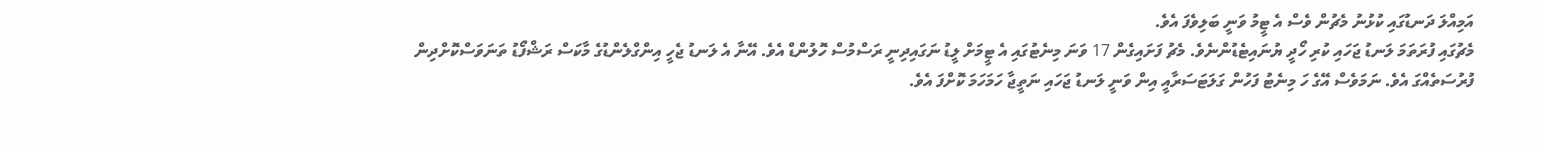އަމިއްލަ ދަނޑުގައި ކުޅުނު މެޗުން ވެސް އެ ޓީމު ވަނީ ބަލިވެފަ އެވެ.
މެޗުގައި ފުރަތަމަ ލަނޑު ޖަހައި ކުރި ހޯދީ ޔުނައިޓެޑުންނެވެ. މެޗު ފަށައިގެން 17 ވަނަ މިނެޓުގައި އެ ޓީމަށް ލީޑު ނަގައިދިނީ ރަސްމުސް ހޮލުންޑް އެވެ. އޭނާ އެ ލަނޑު ޖެހީ އިންގްލެންޑުގެ މާކަސް ރަޝްފޯޑު ތަނަވަސްކޮށްދިން ފުރުސަތެއްގަ އެވެ. ނަމަވެސް އޭގެ ހަ މިނެޓު ފަހުން ގަލަޓަސަރާއީ އިން ވަނީ ލަނޑު ޖަހައި ނަތީޖާ ހަމަހަމަ ކޮށްފަ އެވެ.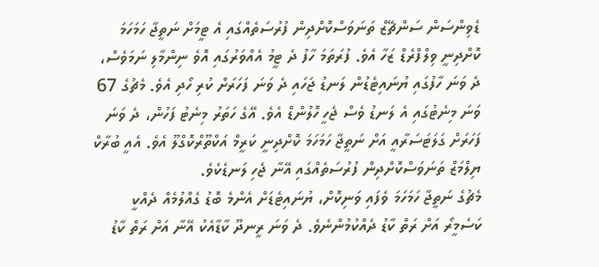ޑެވިންސަން ސަންޗޭޒް ތަނަވަސްކޮށްދިން ފުރުސަތެއްގައި އެ ޓީމަށް ނަތީޖާ ހަމަހަމަ ކޮށްދިނީ ވިލްފްރެޑް ޒަހާ އެވެ. ފުރަތަމަ ހާފު ދެ ޓީމު އެއްވަރުގައި އޮވެ ނިންމާލި ނަމަވެސް، ދެ ވަނަ ހާފުގައި ޔުނައިޓެޑުން ލަނޑު ޖަހައި ދެ ވަނަ ފަހަރަށް ކުރި ހޯދި އެވެ. މެޗުގެ 67 ވަނަ މިނެޓުގައި އެ ލަނޑު ވެސް ޖެހީ ހޮލުންޑް އެވެ. އޭގެ ހަތަރު މިނެޓު ފަހުން، ދެ ވަނަ ފަހަރަށް ގަލަޓަސަރާއީ އަށް ނަތީޖާ ހަމަހަމަ ކޮށްދިނީ ކަރީމް އަކްތޫރްކޮގްލޫ އެވެ. އެއީ ބުރާކް ޔިލްމަޒް ތަނަވަސްކޮށްދިން ފުރުސަތެއްގައި އޭނާ ޖެހި ލަނޑެކެވެ.
މެޗުގެ ނަތީޖާ ހަމަހަމަ ވެފައި ވަނިކޮށް، ޔުނައިޓެޑަށް އެންމެ ބޮޑު ގެއްލުމެއް ދެއްކީ ކަސެމީރޯ އަށް ރަތް ކާޑު ދެއްކުމުންނެވެ. ދެ ވަނަ ރީނދޫ ކާޑާއެކު އޭނާ އަށް ރަތް ކާޑު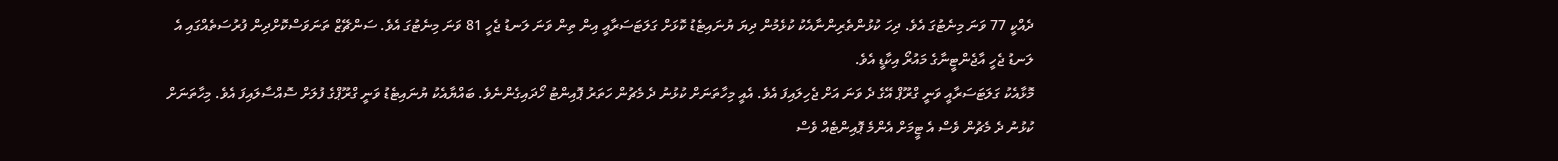ދެއްކީ 77 ވަނަ މިނެޓުގަ އެވެ. ދިހަ ކުޅުންތެރިންނާއެކު ކުޅެމުން ދިޔަ ޔުނައިޓެޑު ކޮޅަށް ގަލަޓަސަރާއީ އިން ތިން ވަނަ ލަނޑު ޖެހީ 81 ވަނަ މިނެޓުގަ އެވެ. ސަންޗޭޒް ތަނަވަސްކޮށްދިން ފުރުސަތެއްގައި އެ ލަނޑު ޖެހީ އާޖެންޓީނާގެ މައުރޯ އިކާޑީ އެވެ.
މޮޅާއެކު ގަލަޓަސަރާއީ ވަނީ ގްރޫޕް އޭގެ ދެ ވަނަ އަށް ޖެހިލައިފަ އެވެ. އެއީ މިހާތަނަށް ކުޅުނު ދެ މެޗުން ހަތަރު ޕޮއިންޓު ހޯދައިގެންނެވެ. ބައްޔާއެކު ޔުނައިޓެޑު ވަނީ ގްރޫޕްގެ ފުލަށް ސޮއްސާލައިފަ އެވެ. މިހާތަނަށް ކުޅުނު ދެ މެޗުން ވެސް އެ ޓީމަށް އެންމެ ޕޮއިންޓެއް ވެސް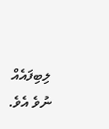ލިބިފައެއް ނުވެ އެވެ.